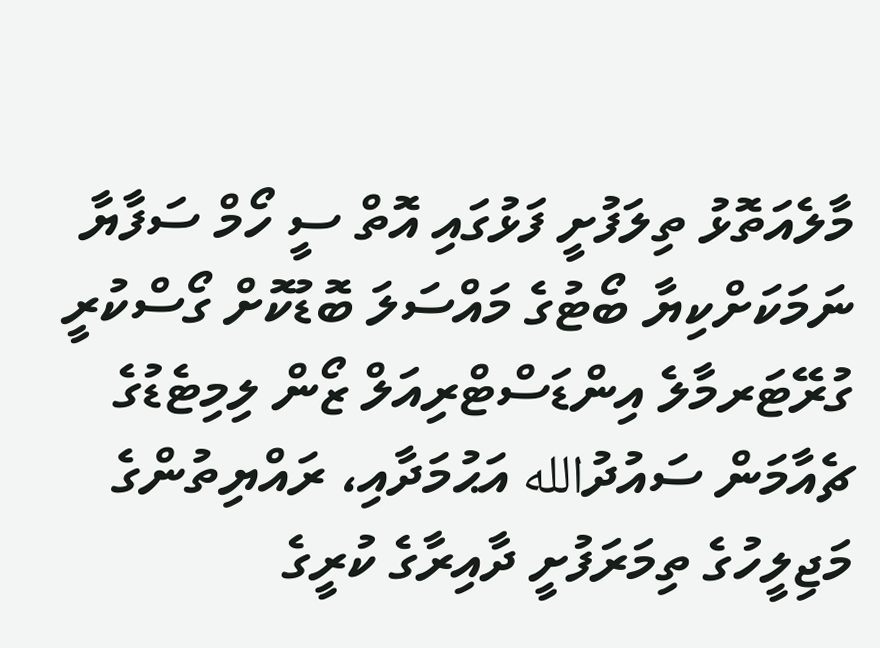މާލެއަތޮޅު ތިލަފުށީ ފަޅުގައި އޮތް ސީ ހޯމް ސަފާޔާ ނަމަކަށްކިޔާ ބޯޓުގެ މައްސަލަ ބޮޑުކޮށް ގޯސްކުރީ ގުރޭޓަރމާލެ އިންޑަސްޓްރިއަލް ޒޯން ލިމިޓެޑުގެ ޗެއާމަން ސައުދުالله އަޙުމަދާއި، ރައްޔިތުންގެ މަޖިލީހުގެ ތިމަރަފުށީ ދާއިރާގެ ކުރީގެ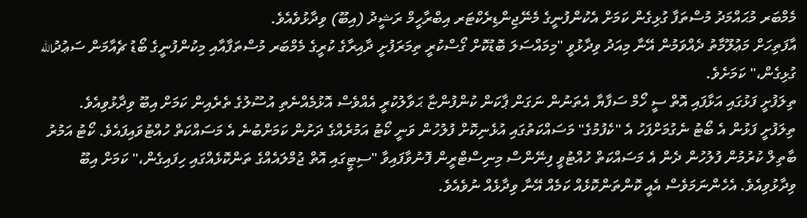މެމްބަރ މުޙައްމަދު މުސްތަފާ ގުޅިގެން ކަމަށް އެކުންފުނީގެ މެނޭޖިންޑިރެކްޓަރ އިބްރާހީމް ރަޝީދު (އިބޫ) ވިދާޅުވެއެވެ.
އާފަތިހަށް މަޢުލޫމާތު ދެއްވަމުން އޭނާ މިއަދު ވިދާޅުވީ "މިމައްސަލަ ބޮޑުކޮށް ގޯސްކުރީ ތިމަރަފުށީ ދާއިރާގެ ކުރީގެ މެމްބަރ މުސްތަފާއާއި މިކުންފުނީގެ ބޯޑު ޗެއާމަން ސަޢުދުالله ގުޅިގެން،" ކަމަށެވެ.
ތިލަފުށީ ފަޅުގައި އަޅާފައި އޮތް ސީ ހޯމް ސަފާޔާ އެތަނުން ނަގަން ޕާކަން ކުންފުންޏާ ޙަވާލުކުރީ އެއްވެސް އޮޅުމެއްނެތި އުސޫލުގެ ތެރެއިން ކަމަށް އިބޫ ވިދާޅުވިއެވެ. ތިލަފުށީ ފަޅުން އެ ބޯޓު ނެގުމަށްފަހު އެ "ކެފުމުގެ" މަސައްކަތުގައި އުޅެނިކޮށް ފުލުހުން ވަނީ ކޯޓު އަމުރެއްގެ ދަށުން ކަމަށްބުނެ އެ މަސައްކަތް ހުއްޓުވައިފައެވެ. ކޯޓު އަމުރު ބާތިލް ކުރުމުން ފުލުހުން ދެން އެ މަސައްކަތް ހުއްޓުވީ ފިނޭންސް މިނިސްޓްރީން ފޮނުވާފައިވާ "ސިޓީގައި އޮތް ޖުމްލައެއްގެ ތަންކޮޅެއްގައި ހިފައިގެން،" ކަމަށް އިބޫ ވިދާޅުވިއެވެ. އެހެންނަމަވެސް އެއީ ކޮންތަންކޮޅެއް ކަމެއް އޭނާ ވިދާޅެއް ނުވެއެވެ.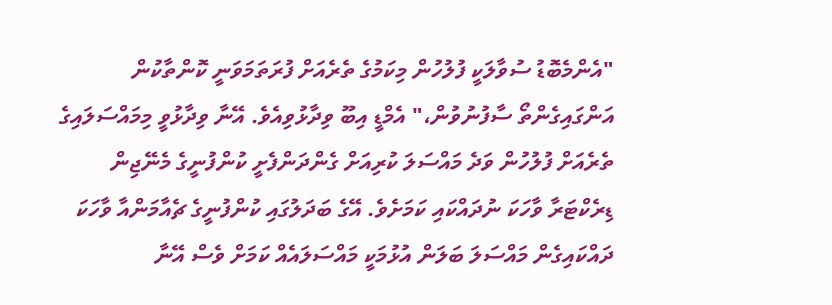"އެންމެބޮޑު ސުވާލަކީ ފުލުހުން މިކަމުގެ ތެރެއަށް ފުރަތަމަވަނީ ކޮންތާކުން އަންގައިގެންތޯ ސާފުނުވުން،" އެމްޑީ އިބޫ ވިދާޅުވިއެވެ. އޭނާ ވިދާޅުވީ މިމައްސަލައިގެ ތެރެއަށް ފުލުހުން ވަދެ މައްސަލަ ކުރިއަށް ގެންދަންފެށީ ކުންފުނީގެ މެނޭޖިން ޑިރެކްޓަރާ ވާހަކަ ނުދައްކައި ކަމަށެވެ. އޭގެ ބަދަލުގައި ކުންފުނީގެ ޗެއާމަންއާ ވާހަކަ ދައްކައިގެން މައްސަލަ ބަލަން އުޅުމަކީ މައްސަލައެއް ކަމަށް ވެސް އޭނާ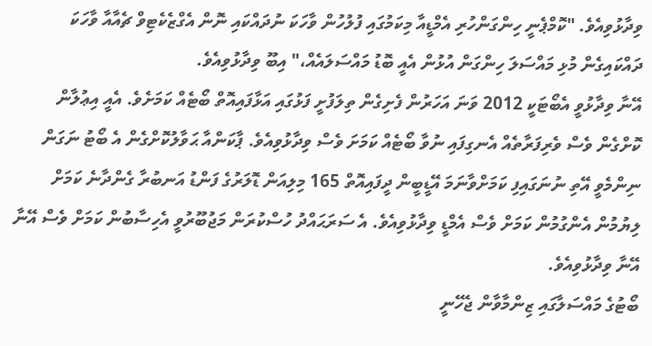ވިދާޅުވިއެވެ. "ކޮމްޕެނީ ހިންގަންހުރި އެމްޑީއާ މިކަމުގައި ފުލުހުން ވާހަކަ ނުދައްކައި ނޮން އެގްޒެކެޓިވް ޗެއާއާ ވާހަކަ ދައްކައިގެން މުޅި މައްސަލަ ހިންގަން އުޅުން އެއީ ބޮޑު މައްސަލައެއް،" އިބޫ ވިދާޅުވިއެވެ.
އޭނާ ވިދާޅުވީ އެބޯޓަކީ 2012 ވަނަ އަހަރުން ފެށިގެން ތިލަފުށީ ފަޅުގައި އަޅާފައިއޮތް ބޯޓެއް ކަމަށެވެ. އެއީ އިޢުލާން ކޮށްގެން ވެސް ވެރިފަރާތެއް އެނގިފައި ނުވާ ބޯޓެއް ކަމަށަ ވެސް ވިދާޅުވިއެވެ. ޕާކަންއާ ޙަވާލުކޮށްގެން އެ ބޯޓު ނަގަން ނިންމެވީ އޭތި ނުނަގައިފި ކަމަށްވާނަމަ އޭޑީބީން ދީފައިއޮތް 165 މިލިއަން ޑޮލަރުގެ ފަންޑު އަނބުރާ ގެންދާނެ ކަމަށް ލިޔުމުން އެންގުމުން ކަމަށް ވެސް އެމްޑީ ވިދާޅުވިއެވެ. އެ ސަރަޙައްދު ހުސްކުރަން މަޖުބޫރުވީ އެހިސާބުން ކަމަށް ވެސް އޭނާ އޭނާ ވިދާޅުވިއެވެ.
ބޯޓުގެ މައްސަލާގައި ޒިންމާވާން ޖެހޭނީ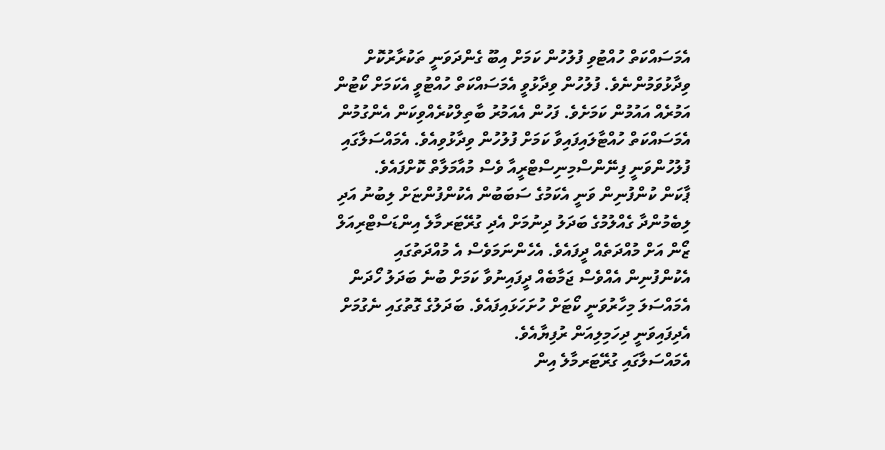އެމަސައްކަތް ހުއްޓުވި ފުލުހުން ކަމަށް އިބޫ ގެންދަވަނީ ތަކުރާރުކޮށް ވިދާޅުވަމުންނެވެ. ފުލުހުން ވިދާޅުވީ އެމަސައްކަތް ހުއްޓުވީ އެކަމަށް ކޯޓުން އަމުރެއް އައުމުން ކަމަށެވެ. ފަހުން އެއަމުރު ބާތިލްކުރެއްވިކަން އެންގުމުން އެމަސައްކަތް ހުއްޓާލައިފައިވާ ކަމަށް ފުލުހުން ވިދާޅުވިއެވެ. އެމައްސަލާގައި ފުލުހުންވަނީ ފިނޭންސްމިނިސްޓްރީއާ ވެސް މުއާމަލާތް ކޮށްފައެވެ.
ޕާކަން ކުންފުނިން ވަނީ އެކަމުގެ ސަބަބުން އެކުންފުންޏަށް ލިބުނު އަދި ލިބެމުންދާ ގެއްލުމުގެ ބަދަލު ދިނުމަށް އެދި ގުރޭޓަރމާލެ އިންޑަސްޓްރިއަލް ޒޯން އަށް މުއްދަތެއް ދީފައެވެ. އެހެންނަމަވެސް އެ މުއްދަތުގައި އެކުންފުނިން އެއްވެސް ޖަމާބެއް ދީފައިނުވާ ކަމަށް ބުނެ ބަދަލު ހޯދަން އެމައްސަލަ މިހާރުވަނީ ކޯޓަށް ހުށަހަޅައިފައެވެ. ބަދަލުގެ ގޮތުގައި ނެގުމަށް އެދިފައިވަނީ ދިހަމިލިއަން ރުފިޔާއެވެ.
އެމައްސަލާގައި ގުރޭޓަރމާލެ އިން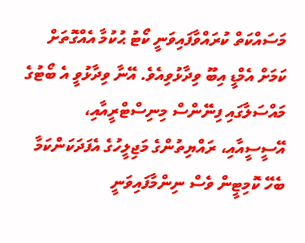މަސައްކަތް ކުރައްވާފައިވަނީ ކޯޓު ޙުކުމާ އެއްގޮތަށް ކަމަށް އެމްޑީ އިބޫ ވިދާޅުވިއެވެ. އޭނާ ވިދާޅުވީ އެ ބޯޓުގެ މައްސަލާގައި ފިނޭންސް މިނިސްޓްރީއާއި، އޭސީސީއާއި، ރައްޔިތުންގެ މަޖިލީހުގެ އެފަދަކަންކަމާ ބެހޭ ކޮމިޓީން ވެސް ނިންމާފައިވަނީ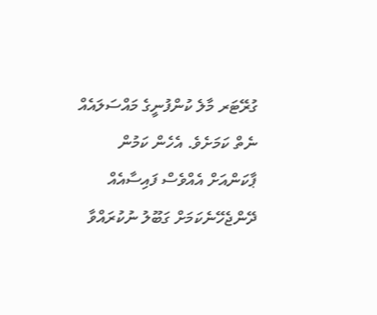ގުރޭޓަރ މާލެ ކުންފުނީގެ މައްސަލައެއް ނެތް ކަމަށެވެ. އެހެން ކަމުން ޕާކަންއަށް އެއްވެސް ފައިސާއެއް ދޭންޖެހޭނެކަމަށް ގަބޫލު ނުކުރައްވާ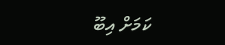ކަމަށް އިބޫ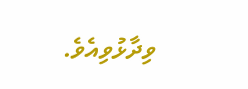ވިދާޅުވިއެވެ.